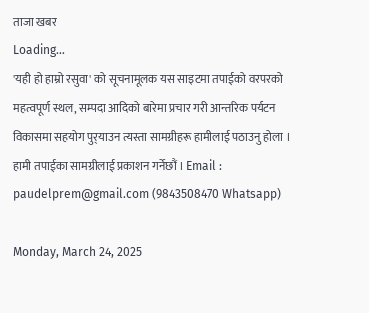ताजा खबर
Loading...
'यही हो हाम्रो रसुवा' को सूचनामूलक यस साइटमा तपाईको वरपरको महत्वपूर्ण स्थल, सम्पदा आदिको बारेमा प्रचार गरी आन्तरिक पर्यटन विकासमा सहयोग पुर्‌याउन त्यस्ता सामग्रीहरू हामीलाई पठाउनु होला । हामी तपाईका सामग्रीलाई प्रकाशन गर्नेछौं । Email : paudelprem@gmail.com (9843508470 Whatsapp)

Monday, March 24, 2025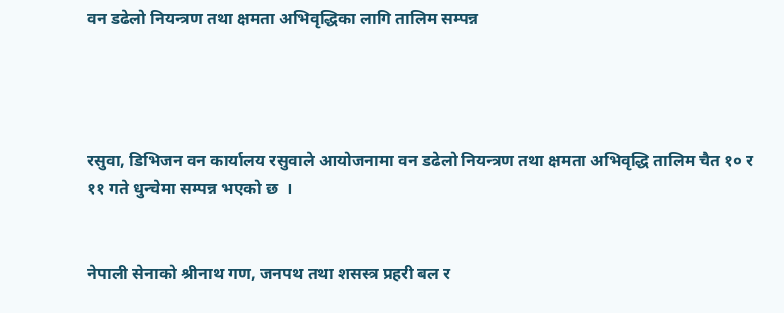वन डढेलो नियन्त्रण तथा क्षमता अभिवृद्धिका लागि तालिम सम्पन्न




रसुवा, डिभिजन वन कार्यालय रसुवाले आयोजनामा वन डढेलो नियन्त्रण तथा क्षमता अभिवृद्धि तालिम चैत १० र ११ गते धुन्चेमा सम्पन्न भएको छ  ।


नेपाली सेनाको श्रीनाथ गण, जनपथ तथा शसस्त्र प्रहरी बल र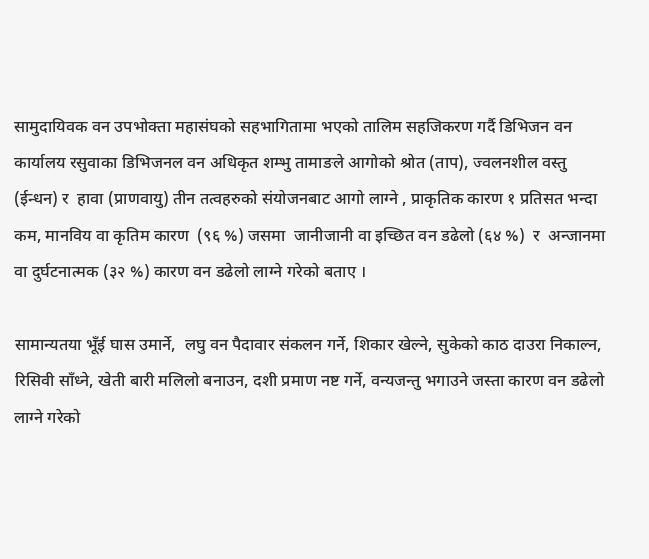सामुदायिवक वन उपभोक्ता महासंघको सहभागितामा भएको तालिम सहजिकरण गर्दै डिभिजन वन कार्यालय रसुवाका डिभिजनल वन अधिकृत शम्भु तामाङले आगोको श्रोत (ताप), ज्वलनशील वस्तु (ईन्धन) र  हावा (प्राणवायु) तीन तत्वहरुको संयोजनबाट आगो लाग्ने , प्राकृतिक कारण १ प्रतिसत भन्दा कम, मानविय वा कृतिम कारण  (९६ %) जसमा  जानीजानी वा इच्छित वन डढेलो (६४ %)  र  अन्जानमा वा दुर्घटनात्मक (३२ %) कारण वन डढेलो लाग्ने गरेको बताए ।

सामान्यतया भूँई घास उमार्ने,  लघु वन पैदावार संकलन गर्ने, शिकार खेल्ने, सुकेको काठ दाउरा निकाल्न, रिसिवी साँध्ने, खेती बारी मलिलो बनाउन, दशी प्रमाण नष्ट गर्ने, वन्यजन्तु भगाउने जस्ता कारण वन डढेलो लाग्ने गरेको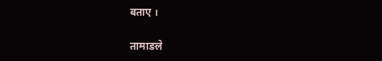बताए ।

तामाङले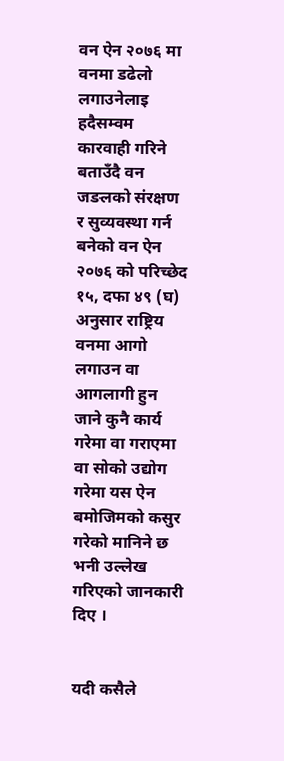वन ऐन २०७६ मा  वनमा डढेलो लगाउनेलाइ हदैसम्वम कारवाही गरिने बताउँदै वन जङलको संरक्षण र सुव्यवस्था गर्न बनेको वन ऐन २०७६ को परिच्छेद १५, दफा ४९ (घ) अनुसार राष्ट्रिय वनमा आगो लगाउन वा आगलागी हुन जाने कुनै कार्य गरेमा वा गराएमा वा सोको उद्योग गरेमा यस ऐन बमोजिमको कसुर गरेको मानिने छ भनी उल्लेख गरिएको जानकारी दिए ।


यदी कसैले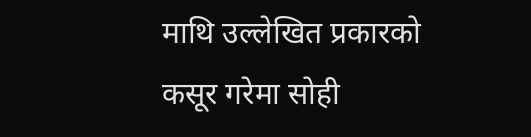माथि उल्लेखित प्रकारको कसूर गरेमा सोही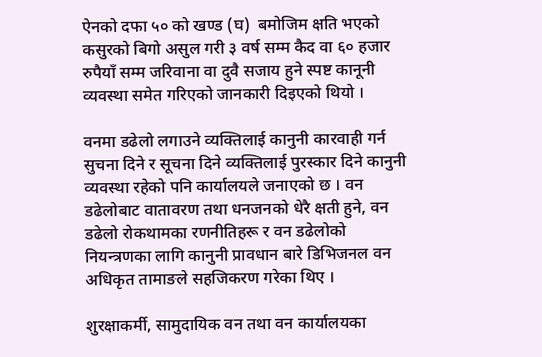ऐनको दफा ५० को खण्ड (घ)  बमोजिम क्षति भएको कसुरको बिगो असुल गरी ३ वर्ष सम्म कैद वा ६० हजार रुपैयाँ सम्म जरिवाना वा दुवै सजाय हुने स्पष्ट कानूनी व्यवस्था समेत गरिएको जानकारी दिइएको थियो ।

वनमा डढेलो लगाउने व्यक्तिलाई कानुनी कारवाही गर्न सुचना दिने र सूचना दिने व्यक्तिलाई पुरस्कार दिने कानुनी व्यवस्था रहेको पनि कार्यालयले जनाएको छ । वन डढेलोबाट वातावरण तथा धनजनको धेरै क्षती हुने, वन डढेलो रोकथामका रणनीतिहरू र वन डढेलोको नियन्त्रणका लागि कानुनी प्रावधान बारे डिभिजनल वन अधिकृत तामाङले सहजिकरण गरेका थिए ।

शुरक्षाकर्मी, सामुदायिक वन तथा वन कार्यालयका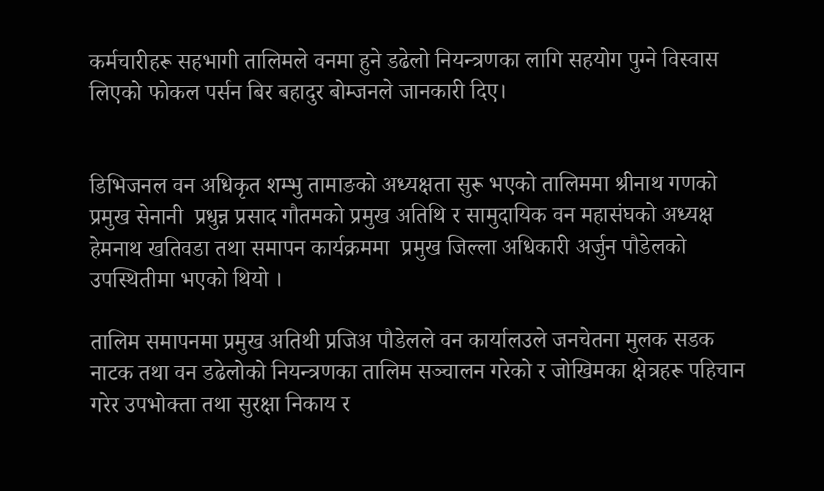कर्मचारीहरू सहभागी तालिमले वनमा हुने डढेलो नियन्त्रणका लागि सहयोग पुग्ने विस्वास लिएको फोकल पर्सन बिर बहादुर बोम्जनले जानकारी दिए।


डिभिजनल वन अधिकृत शम्भु तामाङको अध्यक्षता सुरू भएको तालिममा श्रीनाथ गणको प्रमुख सेनानी  प्रधुन्न प्रसाद गौतमको प्रमुख अतिथि र सामुदायिक वन महासंघको अध्यक्ष हेमनाथ खतिवडा तथा समापन कार्यक्रममा  प्रमुख जिल्ला अधिकारी अर्जुन पौडेलको उपस्थितीमा भएको थियो ।

तालिम समापनमा प्रमुख अतिथी प्रजिअ पौडेलले वन कार्यालउले जनचेतना मुलक सडक नाटक तथा वन डढेलोको नियन्त्रणका तालिम सञ्चालन गरेको र जोखिमका क्षेत्रहरू पहिचान गरेर उपभोक्ता तथा सुरक्षा निकाय र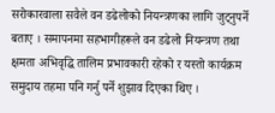सरोकारवाला सवैले वन डढेलोको नियन्त्रणका लागि जुट्नुपर्ने बताए । समापनमा सहभागीहरूले वन डढेलो नियन्त्रण तथा क्षमता अभिवृद्धि तालिम प्रभावकारी रहेको र यस्तो कार्यक्रम समुदाय तहमा पनि गर्नु पर्ने शुझाव दिएका थिए ।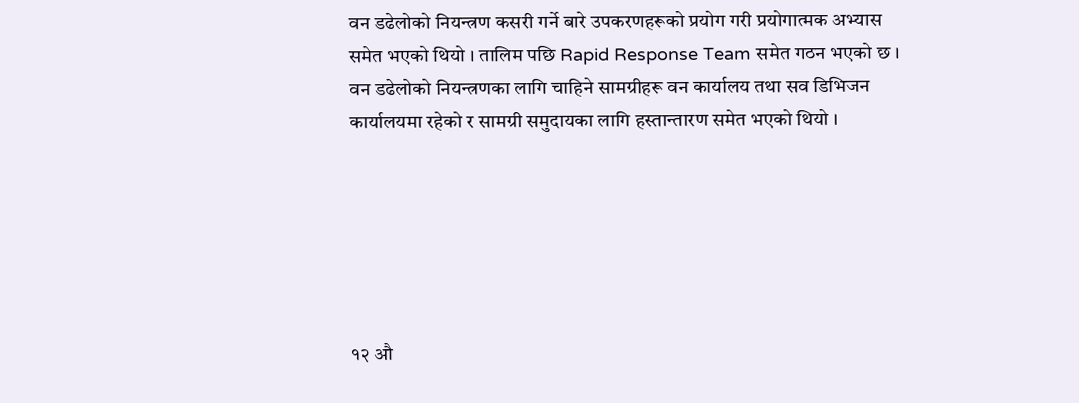वन डढेलोको नियन्त्रण कसरी गर्ने बारे उपकरणहरूको प्रयोग गरी प्रयोगात्मक अभ्यास समेत भएको थियो । तालिम पछि Rapid Response Team समेत गठन भएको छ । वन डढेलोको नियन्त्रणका लागि चाहिने सामग्रीहरू वन कार्यालय तथा सव डिभिजन कार्यालयमा रहेको र सामग्री समुदायका लागि हस्तान्तारण समेत भएको थियो ।






१२ अ‍ौ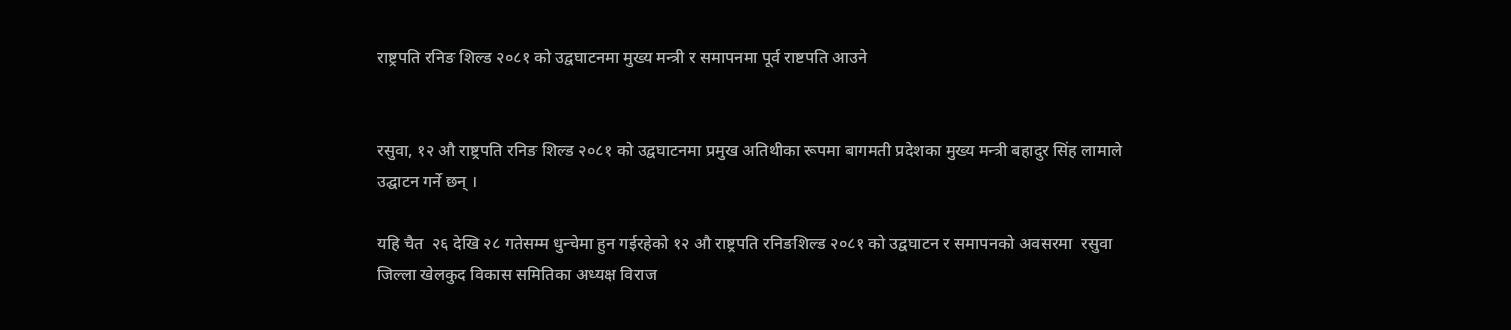राष्ट्रपति रनिङ शिल्ड २०८१ को उद्वघाटनमा मुख्य मन्त्री र समापनमा पूर्व राष्टपति आउने


रसुवा, १२ अ‍ौ राष्ट्रपति रनिङ शिल्ड २०८१ को उद्वघाटनमा प्रमुख अतिथीका रूपमा बागमती प्रदेशका मुख्य मन्त्री बहादुर सिंह लामाले उद्घाटन गर्ने छन् ।

यहि चैत  २६ देखि २८ गतेसम्म धुन्चेमा हुन गईरहेको १२ अ‍ौ राष्ट्रपति रनिङशिल्ड २०८१ को उद्वघाटन र समापनको अवसरमा  रसुवा जिल्ला खेलकुद विकास समितिका अध्यक्ष विराज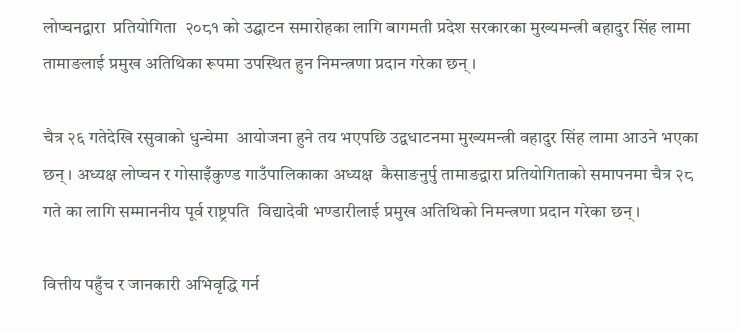लोप्चनद्वारा  प्रतियोगिता  २०८१ को उद्घाटन समारोहका लागि बागमती प्रदेश सरकारका मुख्यमन्त्री बहादुर सिंह लामा तामाङलाई प्रमुख अतिथिका रूपमा उपस्थित हुन निमन्त्रणा प्रदान गरेका छन् ।

चैत्र २६ गतेदेखि रसुवाको धुन्चेमा  आयोजना हुने तय भएपछि उद्वधाटनमा मुख्यमन्त्री वहादुर सिंह लामा आउने भएका छन् । अध्यक्ष लोप्चन र गोसाइँकुण्ड गाउँपालिकाका अध्यक्ष  कैसाङनुर्पु तामाङद्वारा प्रतियोगिताको समापनमा चैत्र २८ गते का लागि सम्माननीय पूर्व राष्ट्रपति  विद्यादेवी भण्डारीलाई प्रमुख अतिथिको निमन्त्रणा प्रदान गरेका छन् ।

वित्तीय पहुँच र जानकारी अभिवृद्धि गर्न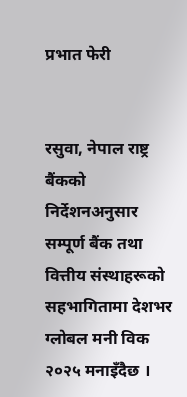प्रभात फेरी


रसुवा, नेपाल राष्ट्र बैंकको निर्देशनअनुसार सम्पूर्ण बैंक तथा वित्तीय संस्थाहरूको सहभागितामा देशभर ग्लोबल मनी विक २०२५ मनाइँदैछ ।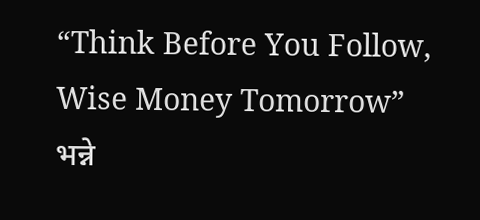“Think Before You Follow, Wise Money Tomorrow” भन्ने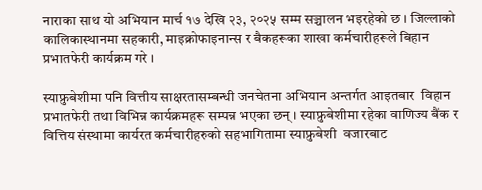नाराका साथ यो अभियान मार्च १७ देखि २३, २०२५ सम्म सञ्चालन भइरहेको छ । जिल्लाको कालिकास्थानमा सहकारी, माइक्रोफाइनान्स र बैकहरूका शाखा कर्मचारीहरूले बिहान प्रभातफेरी कार्यक्रम गरे ।

स्याफ्रुबेशीमा पनि वित्तीय साक्षरतासम्बन्धी जनचेतना अभियान अन्तर्गत आइतबार  विहान प्रभातफेरी तथा विभिन्न कार्यक्रमहरू सम्पन्न भएका छन् । स्याफ्रुबेशीमा रहेका वाणिज्य बैंक र वित्तिय संस्थामा कार्यरत कर्मचारीहरुको सहभागितामा स्याफ्रुबेशी  वजारबाट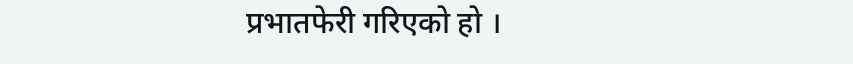प्रभातफेरी गरिएको हो ।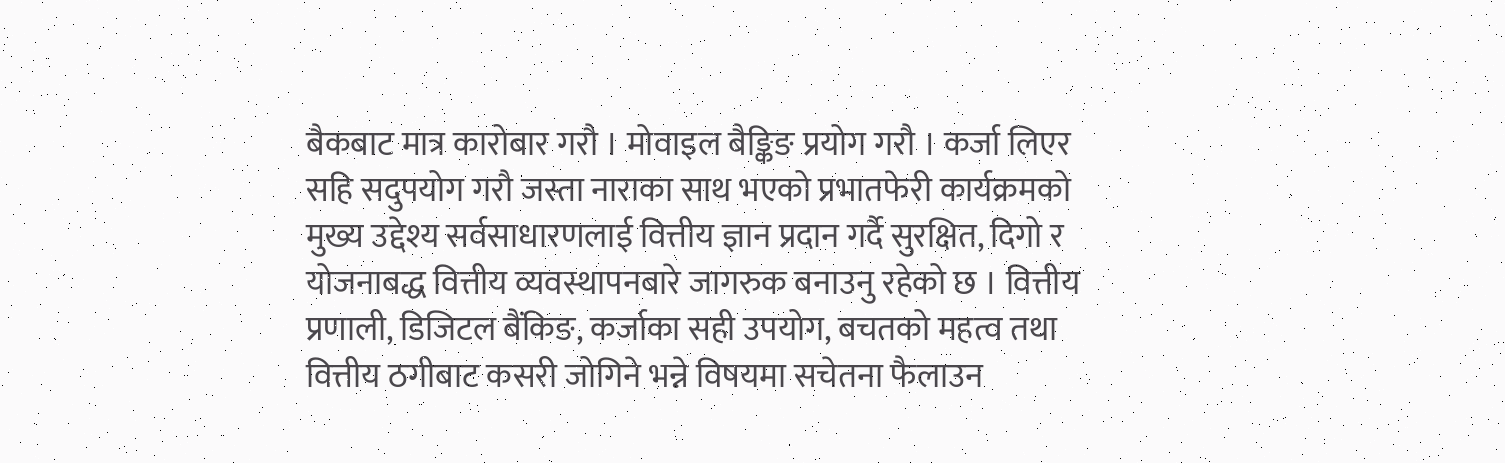बैकबाट मात्र कारोबार गरौ । मोवाइल बैङ्किङ प्रयोग गरौ । कर्जा लिएर सहि सदुपयोग गरौ जस्ता नाराका साथ भएको प्रभातफेरी कार्यक्रमको मुख्य उद्देश्य सर्वसाधारणलाई वित्तीय ज्ञान प्रदान गर्दै सुरक्षित, दिगो र योजनाबद्ध वित्तीय व्यवस्थापनबारे जागरुक बनाउनु रहेको छ । वित्तीय प्रणाली, डिजिटल बैंकिङ, कर्जाका सही उपयोग, बचतको महत्व तथा वित्तीय ठगीबाट कसरी जोगिने भन्ने विषयमा सचेतना फैलाउन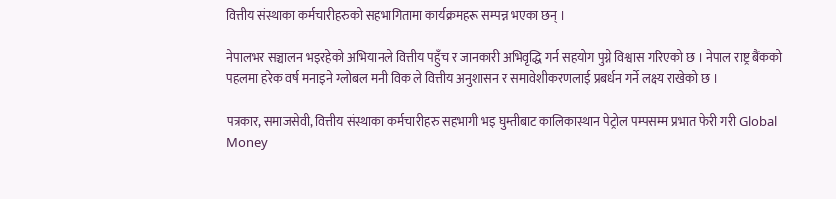वित्तीय संस्थाका कर्मचारीहरुको सहभागितामा कार्यक्रमहरू सम्पन्न भएका छन् ।

नेपालभर सञ्चालन भइरहेको अभियानले वित्तीय पहुँच र जानकारी अभिवृद्धि गर्न सहयोग पुग्ने विश्वास गरिएको छ । नेपाल राष्ट्र बैंकको पहलमा हरेक वर्ष मनाइने ग्लोबल मनी विक ले वित्तीय अनुशासन र समावेशीकरणलाई प्रबर्धन गर्ने लक्ष्य राखेको छ ।

पत्रकार, समाजसेवी, वित्तीय संस्थाका कर्मचारीहरु सहभागी भइ घुम्तीबाट कालिकास्थान पेट्रोल पम्पसम्म प्रभात फेरी गरी Global Money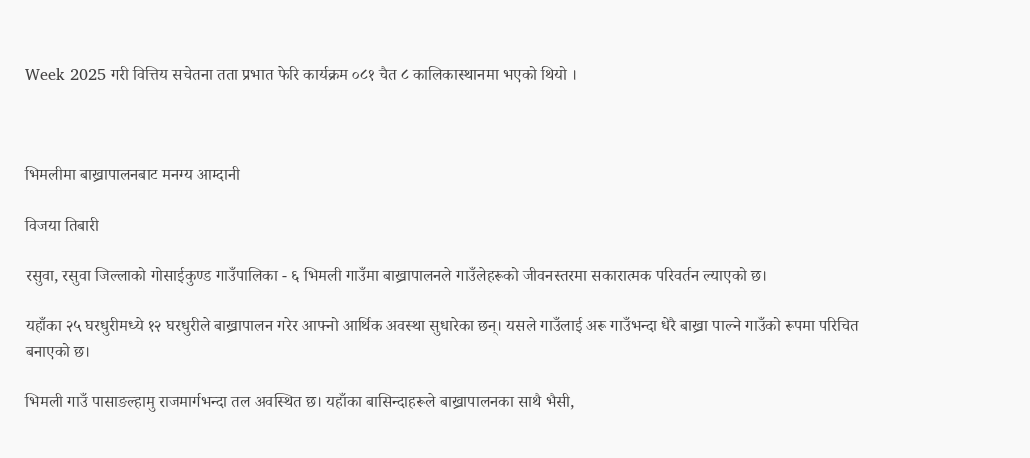Week 2025 गरी वित्तिय सचेतना तता प्रभात फेरि कार्यक्रम ०८१ चैत ८ कालिकास्थानमा भएको थियो ।



भिमलीमा बाख्रापालनबाट मनग्य आम्दानी

विजया तिबारी

रसुवा, रसुवा जिल्लाको गोसाईकुण्ड गाउँपालिका - ६ भिमली गाउँमा बाख्रापालनले गाउँलेहरूको जीवनस्तरमा सकारात्मक परिवर्तन ल्याएको छ।

यहाँका २५ घरधुरीमध्ये १२ घरधुरीले बाख्रापालन गरेर आफ्नो आर्थिक अवस्था सुधारेका छन्। यसले गाउँलाई अरू गाउँभन्दा धेरै बाख्रा पाल्ने गाउँको रूपमा परिचित बनाएको छ।

भिमली गाउँ पासाङल्हामु राजमार्गभन्दा तल अवस्थित छ। यहाँका बासिन्दाहरूले बाख्रापालनका साथै भैसी,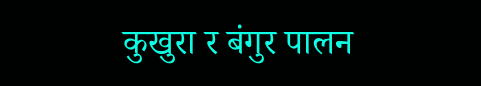कुखुरा र बंगुर पालन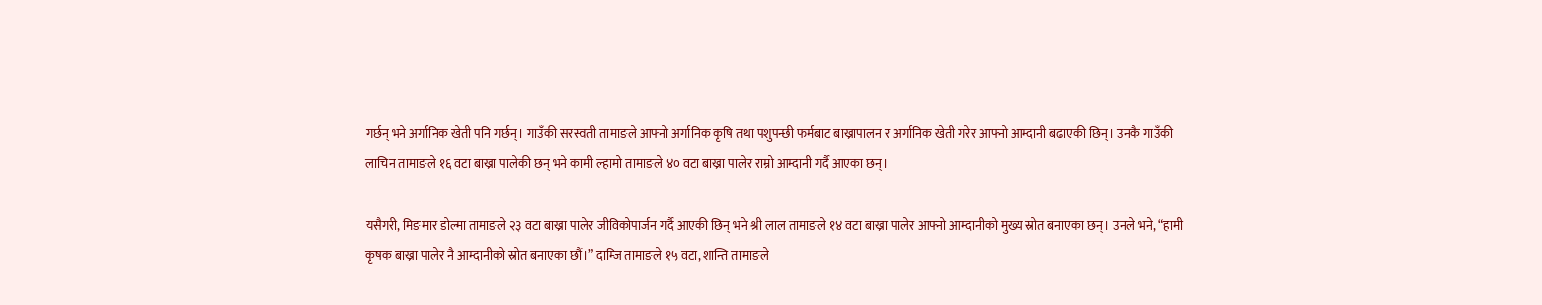गर्छन् भने अर्गानिक खेती पनि गर्छन्। गाउँकी सरस्वती तामाङले आफ्नो अर्गानिक कृषि तथा पशुपन्छी फर्मबाट बाख्रापालन र अर्गानिक खेती गरेर आफ्नो आम्दानी बढाएकी छिन्। उनकै गाउँकी लाचिन तामाङले १६ वटा बाख्रा पालेकी छन् भने कामी ल्हामो तामाङले ४० वटा बाख्रा पालेर राम्रो आम्दानी गर्दै आएका छन्।

यसैगरी, मिङमार डोल्मा तामाङले २३ वटा बाख्रा पालेर जीविकोपार्जन गर्दै आएकी छिन् भने श्री लाल तामाङले १४ वटा बाख्रा पालेर आफ्नो आम्दानीको मुख्य स्रोत बनाएका छन्। उनले भने, “हामी कृषक बाख्रा पालेर नै आम्दानीको स्रोत बनाएका छौं।” दाम्जि तामाङले १५ वटा, शान्ति तामाङले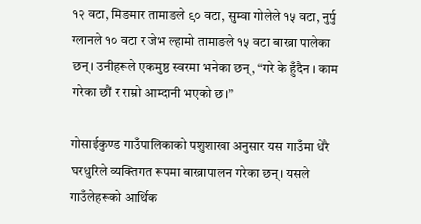१२ वटा, मिङमार तामाङले ९० वटा, सुम्वा गोलेले १५ वटा, नुर्पु ग्लानले १० वटा र जेभ ल्हामो तामाङले १५ वटा बाख्रा पालेका छन्। उनीहरूले एकमुष्ठ स्वरमा भनेका छन्, “गरे के हुँदैन । काम गरेका छौं र राम्रो आम्दानी भएको छ।”

गोसाईकुण्ड गाउँपालिकाको पशुशाखा अनुसार यस गाउँमा धेरै घरधुरिले व्यक्तिगत रूपमा बाख्रापालन गरेका छन्। यसले गाउँलेहरूको आर्थिक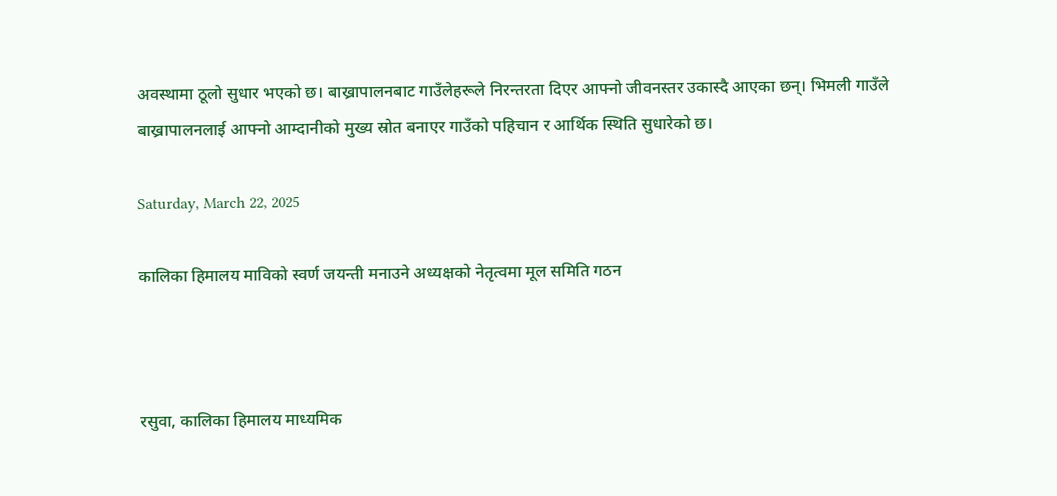अवस्थामा ठूलो सुधार भएको छ। बाख्रापालनबाट गाउँलेहरूले निरन्तरता दिएर आफ्नो जीवनस्तर उकास्दै आएका छन्। भिमली गाउँले बाख्रापालनलाई आफ्नो आम्दानीको मुख्य स्रोत बनाएर गाउँको पहिचान र आर्थिक स्थिति सुधारेको छ।

Saturday, March 22, 2025

कालिका हिमालय माविको स्वर्ण जयन्ती मनाउने अध्यक्षको नेतृत्वमा मूल समिति गठन



रसुवा, कालिका हिमालय माध्यमिक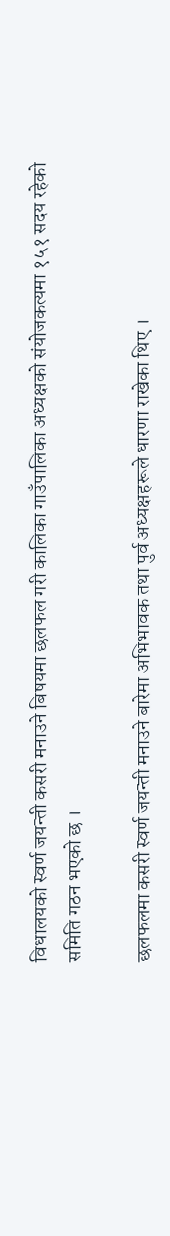विधालयको स्वर्ण जयन्ती कसरी मनाउने बिषयमा छलफल गरी कालिका गाउँपालिका अध्यक्षको संयोजकत्यमा १५१ सदय रहेको समिति गठन भएको छ ।

छलफलमा कसरी स्वर्ण जयन्ती मनाउने बारेमा अभिभावक तथा पुर्व अध्यक्षहरूले धारणा राखेका थिए ।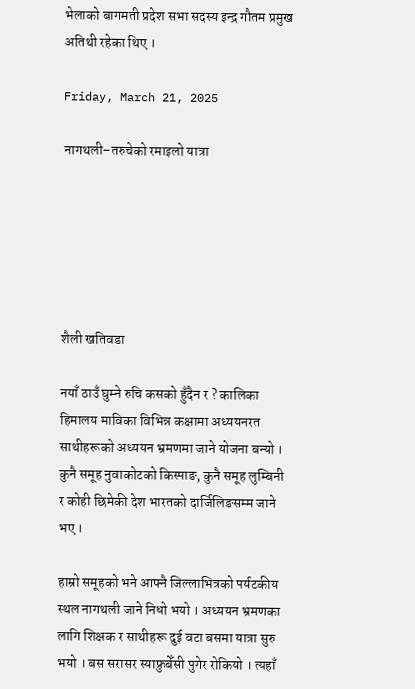भेलाको बागमती प्रदेश सभा सदस्य इन्द्र गौतम प्रमुख अतिथी रहेका थिए ।

Friday, March 21, 2025

नागथली–तरुचेको रमाइलो यात्रा






शैली खतिवडा

नयाँ ठाउँ घुम्ने रुचि कसको हुँदैन र ? कालिका हिमालय माविका विभिन्न कक्षामा अध्ययनरत साथीहरूको अध्ययन भ्रमणमा जाने योजना बन्यो । कुनै समूह नुवाकोटको किस्पाङ, कुनै समूह लुम्बिनी र कोही छिमेकी देश भारतको दार्जिलिङसम्म जाने भए ।

हाम्रो समूहको भने आफ्नै जिल्लाभित्रको पर्यटकीय स्थल नागथली जाने निधो भयो । अध्ययन भ्रमणका लागि शिक्षक र साथीहरू दुई वटा बसमा यात्रा सुरु भयो । बस सरासर स्याफ्रुबेँसी पुगेर रोकियो । त्यहाँ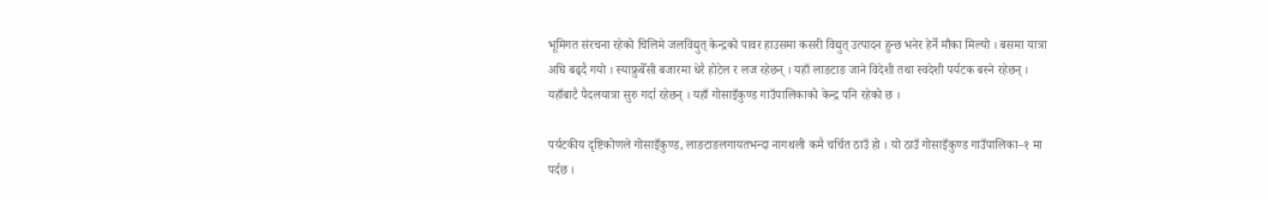भूमिगत संरचना रहेको चिलिमे जलविद्युत् केन्द्रको पावर हाउसमा कसरी विद्युत् उत्पादन हुन्छ भनेर हेर्ने मौका मिल्यो । बसमा यात्रा अघि बढ्दै गयो । स्याफ्रुबेँसी बजारमा धेरै होटेल र लज रहेछन् । यहाँ लाङटाङ जाने विदेशी तथा स्वदेशी पर्यटक बस्ने रहेछन् । यहाँबाटै पैदलयात्रा सुरु गर्दा रहेछन् । यहाँ गोसाइँकुण्ड गाउँपालिकाको केन्द्र पनि रहेको छ ।

पर्यटकीय दृष्टिकोणले गोसाइँकुण्ड, लाङटाङलगायतभन्दा नागथली कमै चर्चित ठाउँ हो । यो ठाउँ गोसाइँकुण्ड गाउँपालिका–१ मा पर्दछ ।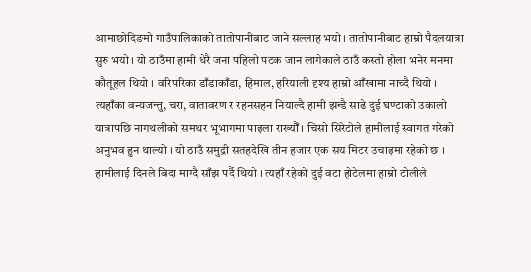आमाछोदिङमो गाउँपालिकाको तातोपानीबाट जाने सल्लाह भयो । तातोपानीबाट हाम्रो पैदलयात्रा सुरु भयो । यो ठाउँमा हामी धेरै जना पहिलो पटक जान लागेकाले ठाउँ कस्तो होला भनेर मनमा कौतूहल थियो । वरिपरिका डाँडाकाँडा, हिमाल, हरियाली दृश्य हाम्रो आँखामा नाच्दै थियो । त्यहाँका वन्यजन्तु, चरा, वातावरण र रहनसहन नियाल्दै हामी झन्डै साढे दुई घण्टाको उकालो यात्रापछि नागथलीको समथर भूभागमा पाइला राख्यौँ । चिसो सिरेटोले हामीलाई स्वागत गरेको अनुभव हुन थाल्यो । यो ठाउँ समुद्री सतहदेखि तीन हजार एक सय मिटर उचाइमा रहेको छ । हामीलाई दिनले बिदा माग्दै साँझ पर्दै थियो । त्यहाँ रहेको दुई वटा होटेलमा हाम्रो टोलीले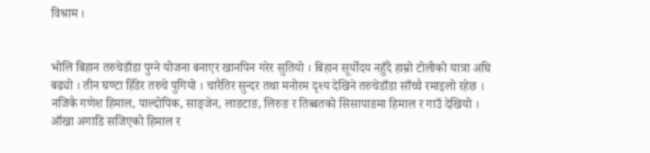विश्राम ।


भोलि बिहान तरुचेडाँडा पुग्ने योजना बनाएर खानपिन गरेर सुतियो । बिहान सूर्योदय नहुँदै हाम्रो टोलीको यात्रा अघि बढ्यो । तीन घण्टा हिँडेर तरुचे पुगियो । चारैतिर सुन्दर तथा मनोरम दृश्य देखिने तरुचेडाँडा साँच्चै रमाइलो रहेछ । नजिकै गणेश हिमाल, पाल्दोपिक, साङ्जेन, लाङटाङ, लिरुङ र तिब्बतको सिसापाङमा हिमाल र गाउँ देखियो । आँखा अगाडि सजिएको हिमाल र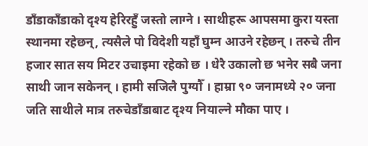डाँडाकाँडाको दृश्य हेरिरहुँ जस्तो लाग्ने । साथीहरू आपसमा कुरा यस्ता स्थानमा रहेछन्, त्यसैले पो विदेशी यहाँ घुम्न आउने रहेछन् । तरुचे तीन हजार सात सय मिटर उचाइमा रहेको छ । धेरै उकालो छ भनेर सबै जना साथी जान सकेनन् । हामी सजिलै पुग्यौँ । हाम्रा ९० जनामध्ये २० जना जति साथीले मात्र तरुचेडाँडाबाट दृश्य नियाल्ने मौका पाए ।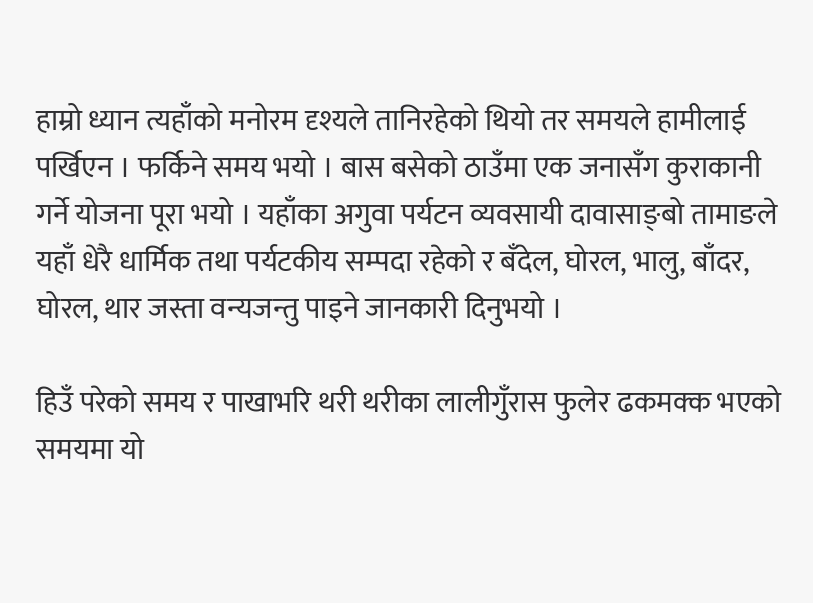हाम्रो ध्यान त्यहाँको मनोरम दृश्यले तानिरहेको थियो तर समयले हामीलाई पर्खिएन । फर्किने समय भयो । बास बसेको ठाउँमा एक जनासँग कुराकानी गर्ने योजना पूरा भयो । यहाँका अगुवा पर्यटन व्यवसायी दावासाङ्बो तामाङले यहाँ धेरै धार्मिक तथा पर्यटकीय सम्पदा रहेको र बँदेल, घोरल, भालु, बाँदर, घोरल, थार जस्ता वन्यजन्तु पाइने जानकारी दिनुभयो ।

हिउँ परेको समय र पाखाभरि थरी थरीका लालीगुँरास फुलेर ढकमक्क भएको समयमा यो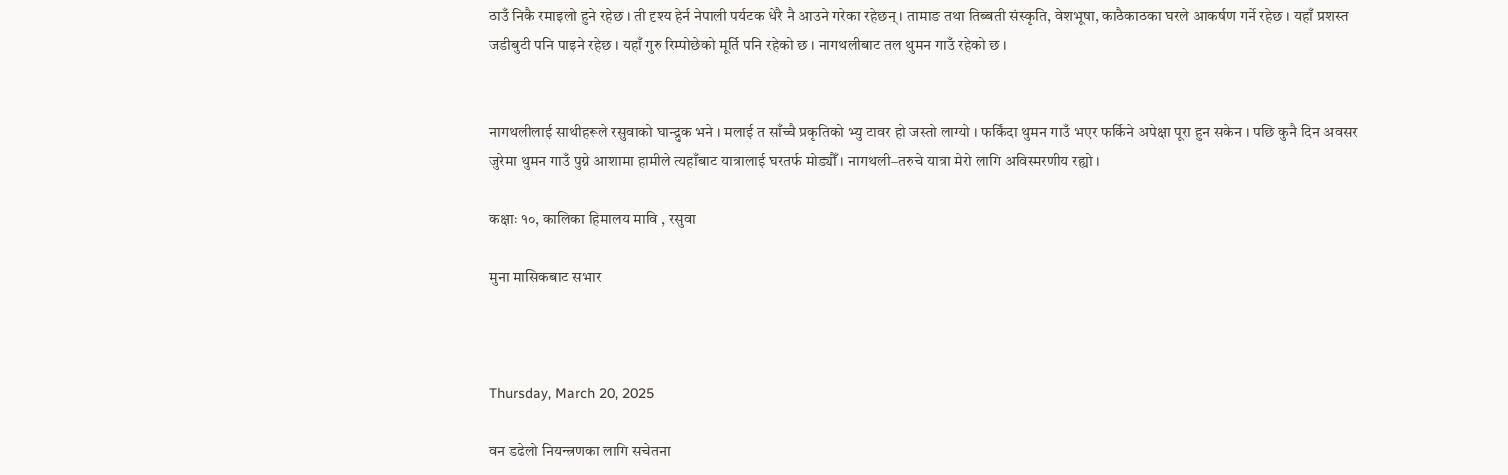ठाउँ निकै रमाइलो हुने रहेछ । ती दृश्य हेर्न नेपाली पर्यटक धेरै नै आउने गरेका रहेछन् । तामाङ तथा तिब्बती संस्कृति, वेशभूषा, काठैकाठका घरले आकर्षण गर्ने रहेछ । यहाँ प्रशस्त जडीबुटी पनि पाइने रहेछ । यहाँ गुरु रिम्पोछेको मूर्ति पनि रहेको छ । नागथलीबाट तल थुमन गाउँ रहेको छ ।


नागथलीलाई साथीहरूले रसुवाको घान्द्रुक भने । मलाई त साँच्चै प्रकृतिको भ्यु टावर हो जस्तो लाग्यो । फर्किंदा थुमन गाउँ भएर फर्किने अपेक्षा पूरा हुन सकेन । पछि कुनै दिन अवसर जुरेमा थुमन गाउँ पुग्ने आशामा हामीले त्यहाँबाट यात्रालाई घरतर्फ मोड्यौँ । नागथली–तरुचे यात्रा मेरो लागि अविस्मरणीय रह्यो ।

कक्षाः १०, कालिका हिमालय मावि , रसुवा

मुना मासिकबाट सभार



Thursday, March 20, 2025

वन डढेलो नियन्त्रणका लागि सचेतना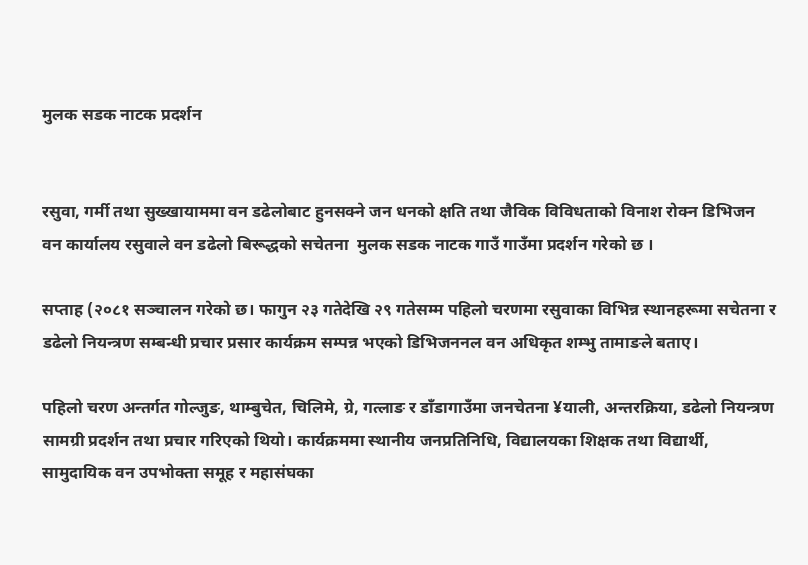मुलक सडक नाटक प्रदर्शन


रसुवा, गर्मी तथा सुख्खायाममा वन डढेलोबाट हुनसक्ने जन धनको क्षति तथा जैविक विविधताको विनाश रोक्न डिभिजन वन कार्यालय रसुवाले वन डढेलो बिरूद्धको सचेतना  मुलक सडक नाटक गाउँ गाउँमा प्रदर्शन गरेको छ ।

सप्ताह (२०८१ सञ्चालन गरेको छ। फागुन २३ गतेदेखि २९ गतेसम्म पहिलो चरणमा रसुवाका विभिन्न स्थानहरूमा सचेतना र डढेलो नियन्त्रण सम्बन्धी प्रचार प्रसार कार्यक्रम सम्पन्न भएको डिभिजननल वन अधिकृत शम्भु तामाङले बताए।

पहिलो चरण अन्तर्गत गोल्जुङ, थाम्बुचेत, चिलिमे, ग्रे, गत्लाङ र डाँडागाउँमा जनचेतना ¥याली, अन्तरक्रिया, डढेलो नियन्त्रण सामग्री प्रदर्शन तथा प्रचार गरिएको थियो। कार्यक्रममा स्थानीय जनप्रतिनिधि, विद्यालयका शिक्षक तथा विद्यार्थी, सामुदायिक वन उपभोक्ता समूह र महासंघका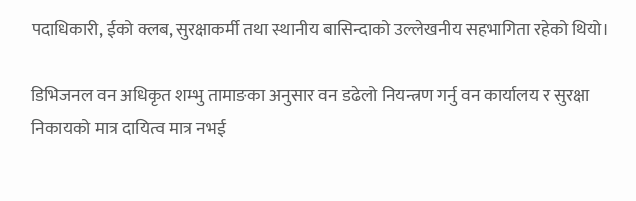पदाधिकारी, ईको क्लब, सुरक्षाकर्मी तथा स्थानीय बासिन्दाको उल्लेखनीय सहभागिता रहेको थियो।

डिभिजनल वन अधिकृत शम्भु तामाङका अनुसार वन डढेलो नियन्त्रण गर्नु वन कार्यालय र सुरक्षा निकायको मात्र दायित्व मात्र नभई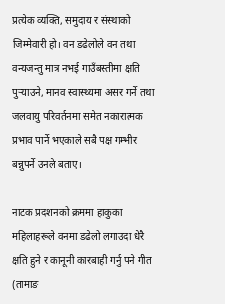प्रत्येक व्यक्ति, समुदाय र संस्थाको जिम्मेवारी हो। वन डढेलोले वन तथा वन्यजन्तु मात्र नभई गाउँबस्तीमा क्षति पुर्‍याउने, मानव स्वास्थ्यमा असर गर्ने तथा जलवायु परिवर्तनमा समेत नकारात्मक प्रभाव पार्ने भएकाले सबै पक्ष गम्भीर बन्नुपर्ने उनले बताए।

नाटक प्रदशनको क्रममा हाकुका महिलाहरूले वनमा डढेलो लगाउदा धेरै क्षति हुने र कानूनी कारबाही गर्नु पने गीत (तामाङ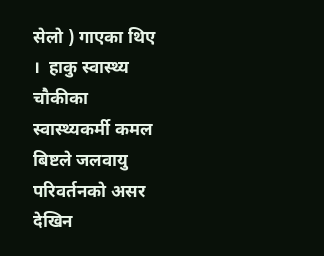सेलो ) गाएका थिए ।  हाकु स्वास्थ्य चौकीका स्वास्थ्यकर्मी कमल बिष्टले जलवायु परिवर्तनको असर देखिन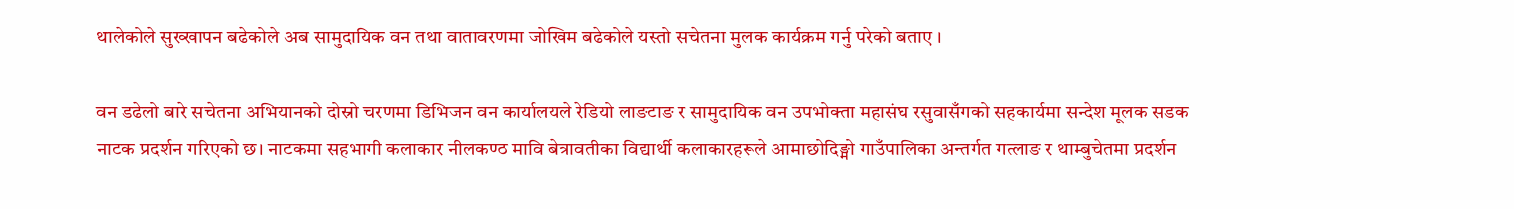थालेकोले सुख्खापन बढेकोले अब सामुदायिक वन तथा वातावरणमा जोखिम बढेकोले यस्तो सचेतना मुलक कार्यक्रम गर्नु परेको बताए ।

वन डढेलो बारे सचेतना अभियानको दोस्रो चरणमा डिभिजन वन कार्यालयले रेडियो लाङटाङ र सामुदायिक वन उपभोक्ता महासंघ रसुवासँगको सहकार्यमा सन्देश मूलक सडक नाटक प्रदर्शन गरिएको छ। नाटकमा सहभागी कलाकार नीलकण्ठ मावि बेत्रावतीका विद्यार्थी कलाकारहरूले आमाछोदिङ्मो गाउँपालिका अन्तर्गत गत्लाङ र थाम्बुचेतमा प्रदर्शन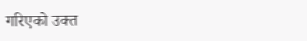गरिएको उक्त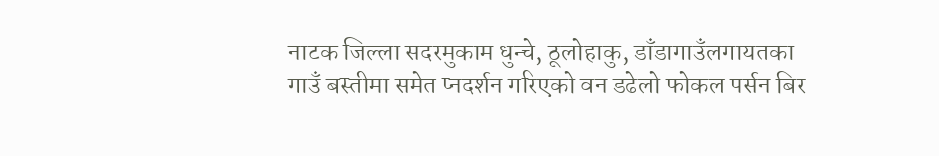नाटक जिल्ला सदरमुकाम धुन्चे, ठूलोहाकु, डाँडागाउँलगायतका गाउँ बस्तीमा समेत प्नदर्शन गरिएको वन डढेलो फोकल पर्सन बिर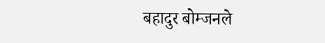बहादुर बोम्जनले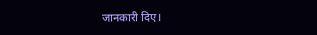जानकारी दिए।